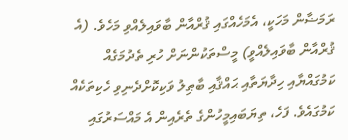ރަމަޟާން މަހަކީ، އެމަހެއްގައި ޤުރްއާން ބާވައިލެއްވި މަހެވެ. (އެ ޤުރްއާން ބާވައިލެއްވީ) މީސްތަކުންނަށް ހުރި ތެދުމަގެއް ކަމުގައްޔާއި ހިދާޔަތާއި ޙައްޤާއި ބާޠިލު ވަކިކޮށްދެނިވި ހެކިތަކެއް ކަމުގައެވެ. ފަހެ، ތިޔަބައިމީހުންގެ ތެރެއިން އެ މައްސަރުގައި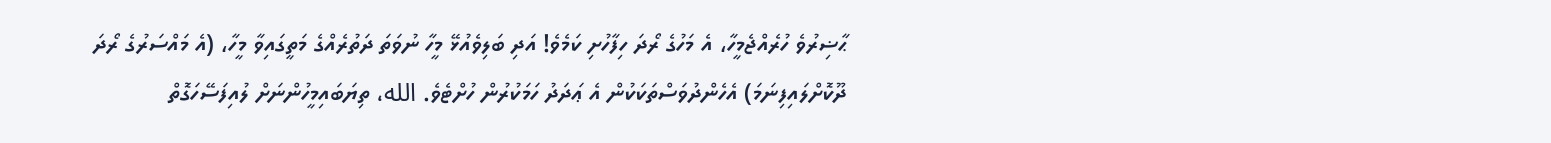ޙާޟިރުވެ ހުރެއްޖެމީހާ، އެ މަހުގެ ރޯދަ ހިފާހުށި ކަމެވެ! އަދި ބަލިވެއުޅޭ މީހާ ނުވަތަ ދަތުރެއްގެ މަތީގައިވާ މީހާ، (އެ މައްސަރުގެ ރޯދަ ދޫކޮށްލައިފިނަމަ) އެހެންދުވަސްތަކަކުން އެ ޢަދަދު ހަމަކުރުން ހުށްޓެވެ. الله، ތިޔަބައިމީހުންނަށް ލުއިފަސޭހަގޮތް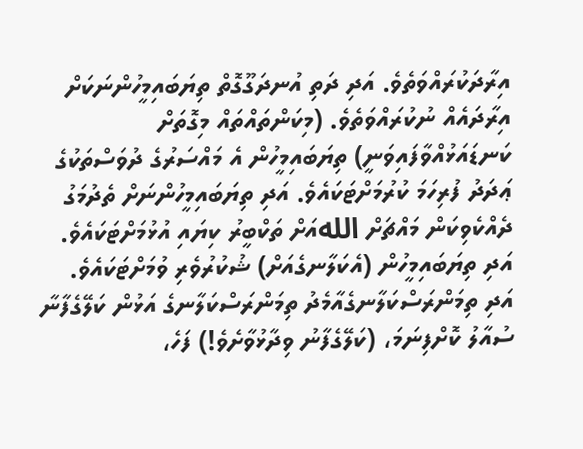އިރާދަކުރައްވަތެވެ. އަދި ދަތި އުނދަގޫގޮތް ތިޔަބައިމީހުންނަކަށް އިރާދައެއް ނުކުރައްވަތެވެ. (މިކަންތައްތައް މިގޮތަށް ކަނޑައަޅުއްވާފައިވަނީ) ތިޔަބައިމީހުން އެ މައްސަރުގެ ދުވަސްތަކުގެ ޢަދަދު ފުރިހަމަ ކުރުމަށްޓަކައެވެ. އަދި ތިޔަބައިމީހުންނަށް ތެދުމަގު ދެއްކެވިކަން މައްޗަށް اللهއަށް ތަކްބީރު ކިޔައި އުޅުމަށްޓަކައެވެ. އަދި ތިޔަބައިމީހުން (އެކަލާނގެއަށް) ޝުކުރުވެރި ވުމަށްޓަކައެވެ.
އަދި ތިމަންރަސްކަލާނގެއާމެދު ތިމަންރަސްކަލާނގެ އަޅުން ކަލޭގެފާނާ ސުއާލު ކޮށްފިނަމަ، (ކަލޭގެފާނު ވިދާޅުވާށެވެ!) ފަހެ،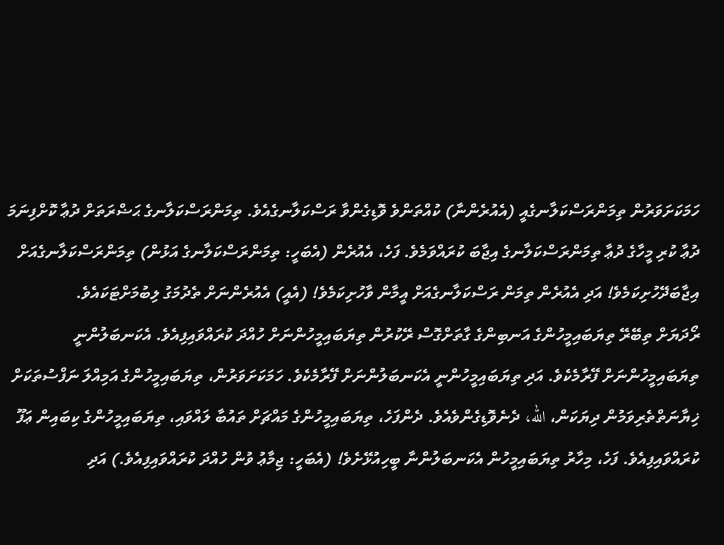ހަމަކަށަވަރުން ތިމަންރަސްކަލާނގެއީ (އެއުރެންނާ) ކުއްތަންވެ ވޮޑިގެންވާ ރަސްކަލާނގެއެވެ. ތިމަންރަސްކަލާނގެ ޙަޟްރަތަށް ދުޢާ ކޮށްފިނަމަ ދުޢާ ކުރި މީހާގެ ދުޢާ ތިމަންރަސްކަލާނގެ އިޖާބަ ކުރައްވަމެވެ. ފަހެ، އެއުރެން (އެބަހީ: ތިމަންރަސްކަލާނގެ އަޅުން) ތިމަންރަސްކަލާނގެއަށް އިޖާބަދޭހުށިކަމެވެ! އަދި އެއުރެން ތިމަން ރަސްކަލާނގެއަށް އީމާން ވާހުށިކަމެވެ! (އެއީ) އެއުރެންނަށް ތެދުމަގު ލިބުމަށްޓަކައެވެ.
ރޯދަޔަށް ތިބޭރޭ ތިޔަބައިމީހުންގެ އަނބިންގެ ގާތަށްގޮސް ރޭކުރުން ތިޔަބައިމީހުންނަށް ހުއްދަ ކުރައްވައިފިއެވެ. އެކަނބަލުންނީ ތިޔަބައިމީހުންނަށް ފޭރާމެކެވެ. އަދި ތިޔަބައިމީހުންނީ އެކަނބަލުންނަށް ފޭރާމެކެވެ. ހަމަކަށަވަރުން، ތިޔަބައިމީހުންގެ އަމިއްލަ ނަފްސުތަކަށް ޚިޔާނަތްތެރިވަމުން ދިޔަކަން، الله، ދެނެވޮޑިގެންވެއެވެ. ދެންފަހެ، ތިޔަބައިމީހުންގެ މައްޗަށް ތައުބާ ލައްވައި، ތިޔަބައިމީހުންގެ ކިބައިން ޢަފޫ ކުރައްވައިފިއެވެ. ފަހެ، މިހާރު ތިޔަބައިމީހުން އެކަނބަލުންނާ ބީހިއުޅޭށެވެ! (އެބަހީ: ޖިމާޢު ވުން ހުއްދަ ކުރައްވައިފިއެވެ.) އަދި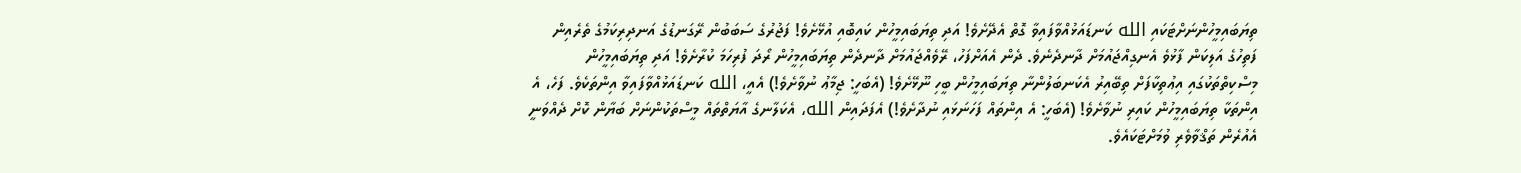ތިޔަބައިމީހުންނަށްޓަކައި الله ކަނޑައަޅުއްވާފައިވާ ގޮތް އެދޭށެވެ! އަދި ތިޔަބައިމީހުން ކައިބޮއި އުޅޭށެވެ! ފަޖުރުގެ ސަބަބުން ރޭގަނޑުގެ އަނދިރިކަމުގެ ތެރެއިން ފަތިހުގެ އަލިކަން ފާޅުވެ އެނގިއްޖައުމަށް ދާނދެނެވެ. ދެން އެއަށްފަހު، ރޭވެއްޖައުމަށް ދާނދެން ތިޔަބައިމީހުން ރޯދަ ފުރިހަމަ ކުރާށެވެ! އަދި ތިޔަބައިމީހުން މިސްކިތްތަކުގައި އިޢުތިކާފަށް ތިބޭއިރު އެކަނބަލުންނާ ތިޔަބައިމީހުން ބީހި ނޫޅޭށެވެ! (އެބަހީ: ޖިމާޢު ނުވާށެވެ!) އެއީ، الله ކަނޑައަޅުއްވާފައިވާ އިންތަކެވެ. ފަހެ، އެ އިންތަކާ ތިޔަބައިމީހުން ކައިރި ނުވާށެވެ! (އެބަހީ: އެ އިންތައް ފަހަނަޅައި ނުދާށެވެ!) އެފަދައިން الله، އެކަލާނގެ އާޔަތްތައް މީސްތަކުންނަށް ބަޔާން ކޮށް ދެއްވަނީ އެއުރެން ތަޤްވާވެރި ވުމަށްޓަކައެވެ.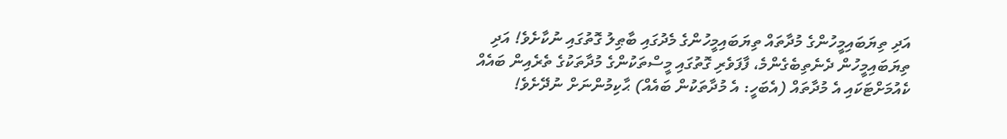އަދި ތިޔަބައިމީހުންގެ މުދާތައް ތިޔަބައިމީހުންގެ މެދުގައި ބާޠިލު ގޮތުގައި ނުކާށެވެ! އަދި ތިޔަބައިމީހުން ދެނެތިބެގެންމެ، ފާފަވެރި ގޮތުގައި މީސްތަކުންގެ މުދާތަކުގެ ތެރެއިން ބައެއް ކެއުމަށްޓަކައި އެ މުދާތައް (އެބަހީ: އެ މުދާތަކުން ބައެއް) ޙާކިމުންނަށް ނުދޭށެވެ!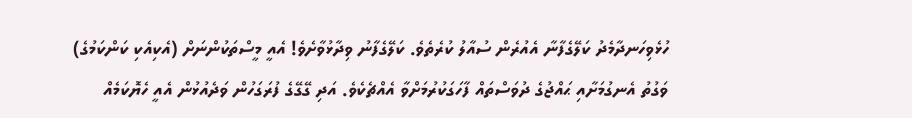ހުޅެވިހަނދާމެދު ކަލޭގެފާނާ އެއުރެން ސުއާލު ކުރެތެވެ. ކަލޭގެފާނު ވިދާޅުވާށެވެ! އެއީ މީސްތަކުންނަށް (އެކިއެކި ކަންކަމުގެ) ވަގުތު އެނގުމަށާއި ޙައްޖުގެ ދުވަސްތައް ފާހަގަކުރުމަށްވާ އެއްޗެކެވެ. އަދި ގޭގޭގެ ފުރަގަހުން ވަދެއުޅުން އެއީ ހެޔޮކަމެއް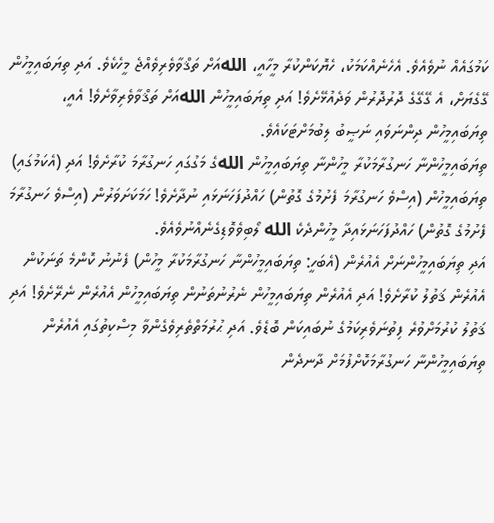ކަމުގައެއް ނުވެއެވެ. އެހެނެއްކަމަކު، ހެޔޮކަންކުރާ މީހާއީ، اللهއަށް ތަޤްވާވެރިވެއްޖެ މީހެކެވެ. އަދި ތިޔަބައިމީހުން ގޭގެޔަށް، އެ ގޭގޭގެ ދޮރުދޮރުން ވަދެއުޅޭށެވެ! އަދި ތިޔަބައިމީހުން اللهއަށް ތަޤްވާވެރިވާށެވެ! އެއީ، ތިޔަބައިމީހުން ދިންނަވައި ނަޞީބު ލިބުމަށްޓަކައެވެ.
ތިޔަބައިމީހުންނާ ހަނގުރާމަކުރާ މީހުންނާ ތިޔަބައިމީހުން اللهގެ މަގުގައި ހަނގުރާމަ ކުރާށެވެ! އަދި (އެކަމުގައި) ތިޔަބައިމީހުން (އިސްވެ ހަނގުރާމަ ފެށުމުގެ ގޮތުން) ހައްދުފަހަނަޅައި ނުދާށެވެ! ހަމަކަށަވަރުން (އިސްވެ ހަނގުރާމަ ފެށުމުގެ ގޮތުން) ހައްދުފަހަނަޅައިދާ މީހުންދެކެ الله ލޯބިވެވޮޑިގެނެއްނުވެއެވެ.
އަދި ތިޔަބައިމީހުންނަށް އެއުރެން (އެބަހީ: ތިޔަބައިމީހުންނާ ހަނގުރާމަކުރާ މީހުން) ފެނުނު ކޮންމެ ތަނަކުން އެއުރެން ޤަތުލު ކުރާށެވެ! އަދި އެއުރެން ތިޔަބައިމީހުން ނެރުނުތަނުން ތިޔަބައިމީހުން އެއުރެން ނެރޭށެވެ! އަދި ޤަތުލު ކުރުމަށްވުރެ ފިތުނަވެރިކަމުގެ ނުބައިކަން ބޮޑެވެ. އަދި ޙުރުމަތްތެރިވެގެންވާ މިސްކިތުގައި އެއުރެން ތިޔަބައިމީހުންނާ ހަނގުރާމަކޮށްފުމަށް ދާނދެން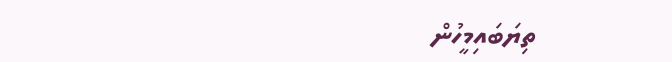ތިޔަބައިމީހުން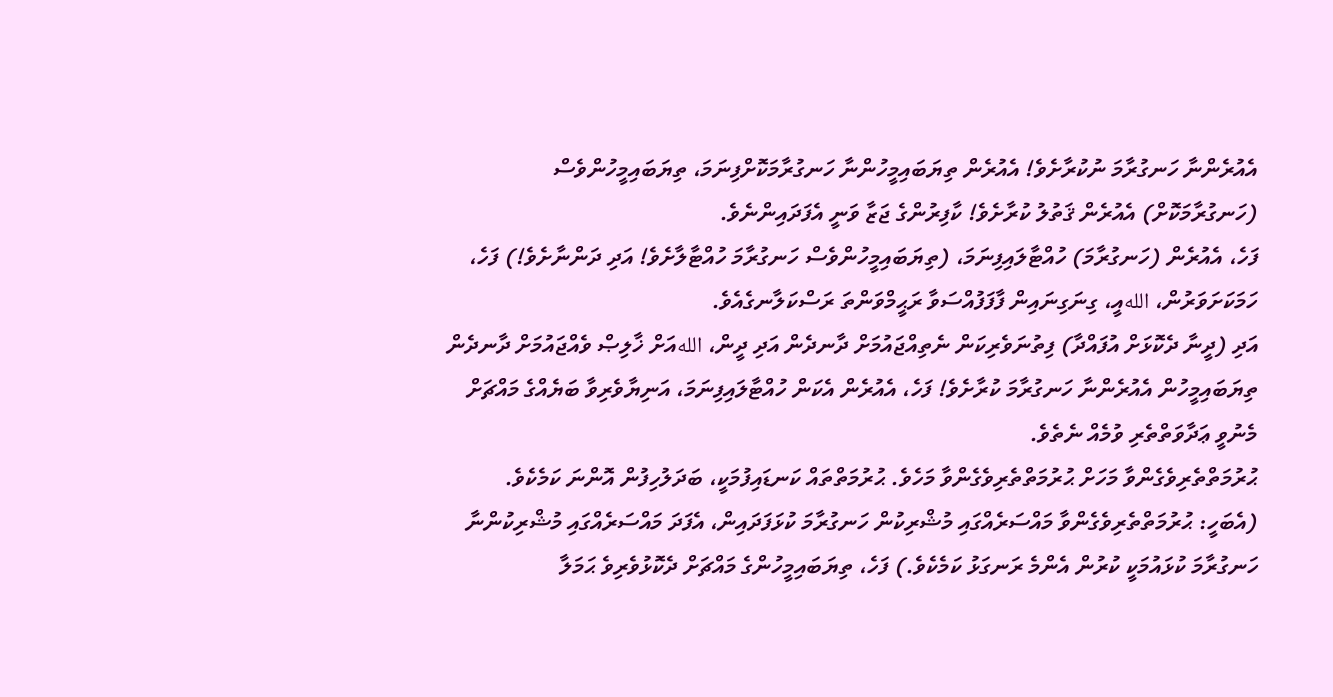އެއުރެންނާ ހަނގުރާމަ ނުކުރާށެވެ! އެއުރެން ތިޔަބައިމީހުންނާ ހަނގުރާމަކޮށްފިނަމަ، ތިޔަބައިމީހުންވެސް (ހަނގުރާމަކޮށް) އެއުރެން ޤަތުލު ކުރާށެވެ! ކާފިރުންގެ ޖަޒާ ވަނީ އެފަދައިންނެވެ.
ފަހެ، އެއުރެން (ހަނގުރާމަ) ހުއްޓާލައިފިނަމަ، (ތިޔަބައިމީހުންވެސް ހަނގުރާމަ ހުއްޓާލާށެވެ! އަދި ދަންނާށެވެ!) ފަހެ، ހަމަކަށަވަރުން، اللهއީ، ގިނަގިނައިން ފާފަފުއްސަވާ ރަޙީމްވަންތަ ރަސްކަލާނގެއެވެ.
އަދި (ދީނާ ދެކޮޅަށް އުފައްދާ) ފިތުނަވެރިކަން ނެތިއްޖައުމަށް ދާނދެން އަދި ދީން، اللهއަށް ޚާލިޞް ވެއްޖައުމަށް ދާނދެން ތިޔަބައިމީހުން އެއުރެންނާ ހަނގުރާމަ ކުރާށެވެ! ފަހެ، އެއުރެން އެކަން ހުއްޓާލައިފިނަމަ، އަނިޔާވެރިވާ ބަޔެއްގެ މައްޗަށް މެނުވީ ޢަދާވަތްތެރި ވުމެއް ނެތެވެ.
ޙުރުމަތްތެރިވެގެންވާ މަހަށް ޙުރުމަތްތެރިވެގެންވާ މަހެވެ. ޙުރުމަތްތައް ކަނޑައިފުމަކީ، ބަދަލުހިފުން އޮންނަ ކަމެކެވެ. (އެބަހީ: ޙުރުމަތްތެރިވެގެންވާ މައްސަރެއްގައި މުޝްރިކުން ހަނގުރާމަ ކުޅަފަދައިން، އެފަދަ މައްސަރެއްގައި މުޝްރިކުންނާ ހަނގުރާމަ ކުޅައުމަކީ ކުރުން އެންމެ ރަނގަޅު ކަމެކެވެ.) ފަހެ، ތިޔަބައިމީހުންގެ މައްޗަށް ދެކޮޅުވެރިވެ ޙަމަލާ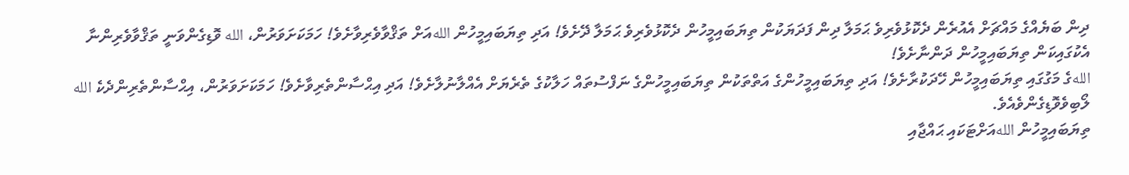ދިން ބަޔެއްގެ މައްޗަށް އެއުރެން ދެކޮޅުވެރިވެ ޙަމަލާ ދިން ފަދަޔަކުން ތިޔަބައިމީހުން ދެކޮޅުވެރިވެ ޙަމަލާ ދޭށެވެ! އަދި ތިޔަބައިމީހުން اللهއަށް ތަޤްވާވެރިވާށެވެ! ހަމަކަށަވަރުން، الله ވޮޑިގެންވަނީ ތަޤްވާވެރިންނާ އެކުގައިކަން ތިޔަބައިމީހުން ދަންނާށެވެ!
اللهގެ މަގުގައި ތިޔަބައިމީހުން ހޭދަކުރާށެވެ! އަދި ތިޔަބައިމީހުންގެ އަތްތަކުން ތިޔަބައިމީހުންގެ ނަފްސުތައް ހަލާކުގެ ތެރެޔަށް އެއްލާނުލާށެވެ! އަދި އިޙްސާންތެރިވާށެވެ! ހަމަކަށަވަރުން، އިޙްސާންތެރިންދެކެ الله ލޯބިވެވޮޑިގެންވެއެވެ.
ތިޔަބައިމީހުން اللهއަށްޓަކައި ޙައްޖާއި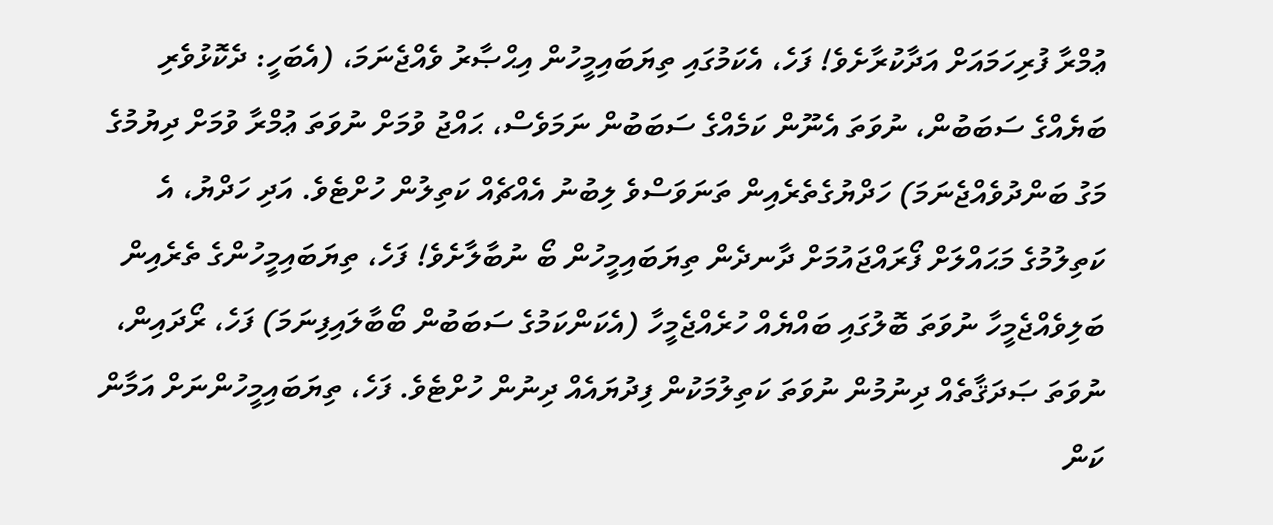ޢުމްރާ ފުރިހަމައަށް އަދާކުރާށެވެ! ފަހެ، އެކަމުގައި ތިޔަބައިމީހުން އިޙްޞާރު ވެއްޖެނަމަ، (އެބަހީ: ދެކޮޅުވެރި ބަޔެއްގެ ސަބަބުން، ނުވަތަ އެނޫން ކަމެއްގެ ސަބަބުން ނަމަވެސް، ޙައްޖު ވުމަށް ނުވަތަ ޢުމްރާ ވުމަށް ދިޔުމުގެ މަގު ބަންދުވެއްޖެނަމަ) ހަދްޔުގެތެރެއިން ތަނަވަސްވެ ލިބުނު އެއްޗެއް ކަތިލުން ހުށްޓެވެ. އަދި ހަދްޔު، އެ ކަތިލުމުގެ މަޙައްލަށް ފޯރައްޖައުމަށް ދާނދެން ތިޔަބައިމީހުން ބޯ ނުބާލާށެވެ! ފަހެ، ތިޔަބައިމީހުންގެ ތެރެއިން ބަލިވެއްޖެމީހާ ނުވަތަ ބޮލުގައި ބައްޔެއް ހުރެއްޖެމީހާ (އެކަންކަމުގެ ސަބަބުން ބޯބާލައިފިނަމަ) ފަހެ، ރޯދައިން، ނުވަތަ ޞަދަޤާތެއް ދިނުމުން ނުވަތަ ކަތިލުމަކުން ފިދުޔައެއް ދިނުން ހުށްޓެވެ. ފަހެ، ތިޔަބައިމީހުންނަށް އަމާން ކަން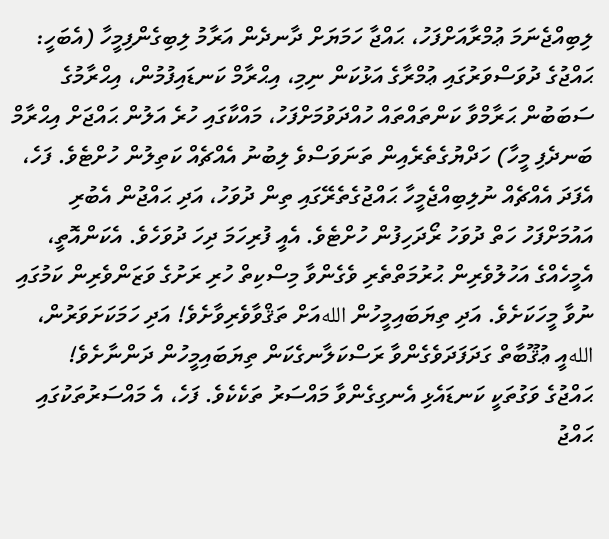ލިބިއްޖެނަމަ ޢުމްރާއަށްފަހު، ޙައްޖާ ހަމަޔަށް ދާނދެން އަރާމު ލިބިގެންފިމީހާ (އެބަހީ: ޙައްޖުގެ ދުވަސްވަރުގައި ޢުމްރާގެ އަޅުކަން ނިމި، އިޙްރާމް ކަނޑައިފުމުން، އިޙްރާމުގެ ސަބަބުން ޙަރާމްވާ ކަންތައްތައް ހުއްދަވުމަށްފަހު، މައްކާގައި ހުރެ އަލުން ޙައްޖަށް އިޙްރާމް ބަނދެފި މީހާ) ހަދްޔުގެތެރެއިން ތަނަވަސްވެ ލިބުނު އެއްޗެއް ކަތިލުން ހުށްޓެވެ. ފަހެ، އެފަދަ އެއްޗެއް ނުލިބިއްޖެމީހާ ޙައްޖުގެތެރޭގައި ތިން ދުވަހު، އަދި ޙައްޖުން އެބުރި އައުމަށްފަހު ހަތް ދުވަހު ރޯދަހިފުން ހުށްޓެވެ. އެއީ ފުރިހަމަ ދިހަ ދުވަހެވެ. އެކަންއޮތީ، އެމީހެއްގެ އަހުލުވެރިން ޙުރުމަތްތެރި ވެގެންވާ މިސްކިތް ހުރި ރަށުގެ ވަޒަންވެރިން ކަމުގައި ނުވާ މީހަކަށެވެ. އަދި ތިޔަބައިމީހުން اللهއަށް ތަޤްވާވެރިވާށެވެ! އަދި ހަމަކަށަވަރުން، اللهއީ ޢުޤޫބާތް ގަދަފަދަވެގެންވާ ރަސްކަލާނގެކަން ތިޔަބައިމީހުން ދަންނާށެވެ!
ޙައްޖުގެ ވަގުތަކީ ކަނޑައެޅި އެނގިގެންވާ މައްސަރު ތަކެކެވެ. ފަހެ، އެ މައްސަރުތަކުގައި ޙައްޖު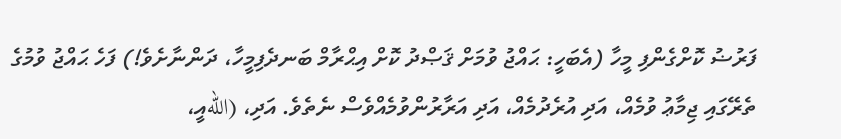ފަރުޟު ކޮށްގެންފި މީހާ (އެބަހީ: ޙައްޖު ވުމަށް ޤަޞްދު ކޮށް އިޙްރާމް ބަނދެފިމީހާ، ދަންނާށެވެ!) ފަހެ ޙައްޖު ވުމުގެ ތެރޭގައި ޖިމާޢު ވުމެއް، އަދި އުރެދުމެއް، އަދި އަރާރުންވުމެއްވެސް ނެތެވެ. އަދި، (اللهއީ،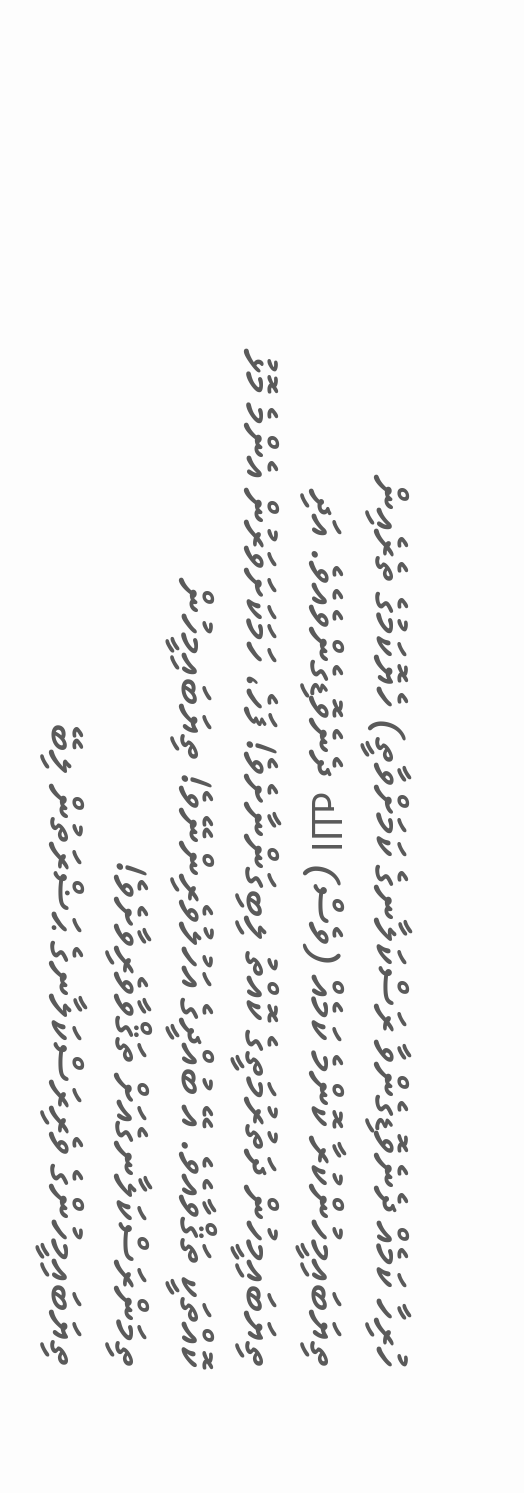ހުރިހާ ކަމެއް ދެނެވޮޑިގެންވާ ރަސްކަލާނގެ ކަމަށްވާތީ) ހެޔޮކަމުގެ ތެރެއިން ތިޔަބައިމީހުންކުރާ ކޮންމެ ކަމެއް (ވެސް) الله ދެނެވޮޑިގެންވެއެވެ. އަދި ތިޔަބައިމީހުން ދަތުރުމަތީގެ ކޮއްތު ލިބިގަންނާށެވެ! ފަހެ، ހަމަކަށަވަރުން އެންމެ މޮޅު ކޮއްތަކީ ތަޤްވާއެވެ. އޭ ބުއްދީގެ އަހުލުވެރިންނޭވެ! ތިޔަބައިމީހުން ތިމަންރަސްކަލާނގެއަށް ތަޤްވާވެރިވާށެވެ!
ތިޔަބައިމީހުންގެ ވެރިރަސްކަލާނގެ ޙަޟްރަތުން ލިބޭ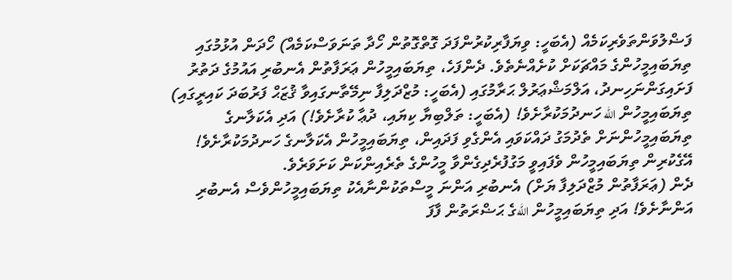ފަޟްލުވަންތަވެރިކަމެއް (އެބަހީ: ވިޔަފާރިކުރުންފަދަ ގޮތްގޮތުން ހޯދާ ތަނަވަސްކަމެއް) ހޯދަން އުޅުމުގައި ތިޔަބައިމީހުންގެ މައްޗަކަށް ކުށެއްނެތެވެ. ދެންފަހެ، ތިޔަބައިމީހުން ޢަރަފާތުން އެނބުރި އައުމުގެ ދަތުރު ފަށައިގަންނަހިނދު، އަލްމަޝްޢަރުލް ޙަރާމުގައި (އެބަހީ: މުޒްދަލިފާ ނިމޭތާނގައިވާ ޤުޒަޙް ފަރުބަދަ ކައިރީގައި) ތިޔަބައިމީހުން الله ހަނދުމަކުރާށެވެ! (އެބަހީ: ތަލްބިޔާ ކިޔައި، ދުޢާ ކުރާށެވެ!) އަދި އެކަލާނގެ ތިޔަބައިމީހުންނަށް ތެދުމަގު ދައްކަވައި އެންގެވި ފަދައިން، ތިޔަބައިމީހުން އެކަލާނގެ ހަނދުމަކުރާށެވެ! އޭގެކުރިން ތިޔަބައިމީހުން ވެފައިވީ މަގުފުރެދިގެންވާ މީހުންގެ ތެރެއިންކަން ކަށަވަރެވެ.
ދެން (ޢަރަފާތުން މުޒްދަލިފާ ޔަށް) އެނބުރި އަންނަ މީސްތަކުންނާއެކު ތިޔަބައިމީހުންވެސް އެނބުރި އަންނާށެވެ! އަދި ތިޔަބައިމީހުން اللهގެ ޙަޟްރަތުން ފާފަ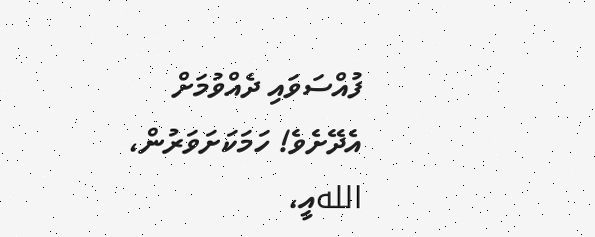ފުއްސަވައި ދެއްވުމަށް އެދޭށެވެ! ހަމަކަށަވަރުން، اللهއީ،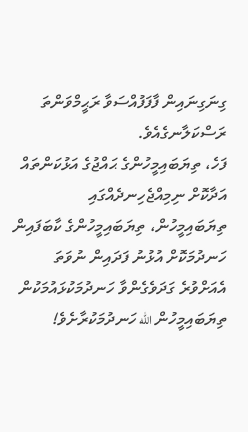ގިނަގިނައިން ފާފަފުއްސަވާ ރަޙީމްވަންތަ ރަސްކަލާނގެއެވެ.
ފަހެ، ތިޔަބައިމީހުންގެ ޙައްޖުގެ އަޅުކަންތައް އަދާކޮށް ނިމިއްޖެހިނދެއްގައި ތިޔަބައިމީހުން، ތިޔަބައިމީހުންގެ ކާބަފައިން ހަނދުމަކޮށް އުޅުނު ފަދައިން ނުވަތަ އެއަށްވުރެ ގަދަވެގެންވާ ހަނދުމަކުޅައުމަކުން ތިޔަބައިމީހުން الله ހަނދުމަކުރާށެވެ!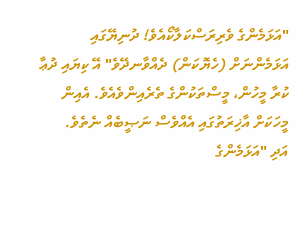"އަޅަމެންގެ ވެރިރަސްކަލާކޯއެވެ! ދުނިޔޭގައި އަޅަމެންނަށް (ހެޔޮކަން) ދެއްވާނދޭވެ" އޭ ކިޔައި ދުޢާ ކުރާ މީހުން، މީސްތަކުންގެ ތެރެއިންވެއެވެ. އެއިން މީހަކަށް އާޚިރަތުގައި އެއްވެސް ނަޞީބެއް ނެތެވެ.
އަދި "އަޅަމެންގެ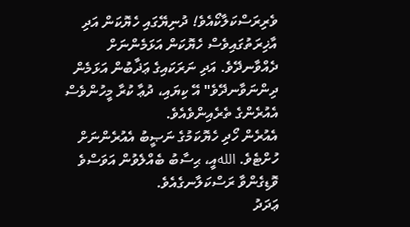ވެރިރަސްކަލާކޯއެވެ! ދުނިޔޭގައި ހެޔޮކަން އަދި އާޚިރަތުގައިވެސް ހެޔޮކަން އަޅަމެންނަށް ދެއްވާނދޭވެ. އަދި ނަރަކައިގެ ޢަޛާބުން އަޅަމެން ދިންނަވާނދޭވެ" އޭ ކިޔައި، ދުޢާ ކުރާ މީހުންވެސް އެއުރެންގެ ތެރެއިންވެއެވެ.
އެއުރެން ހޯދި ހެޔޮކަމުގެ ނަޞީބު އެއުރެންނަށް ހުށްޓެވެ. اللهއީ، ޙިސާބު ބެއްލެވުން އަވަސްވެ ވޮޑިގެންވާ ރަސްކަލާނގެއެވެ.
ޢަދަދު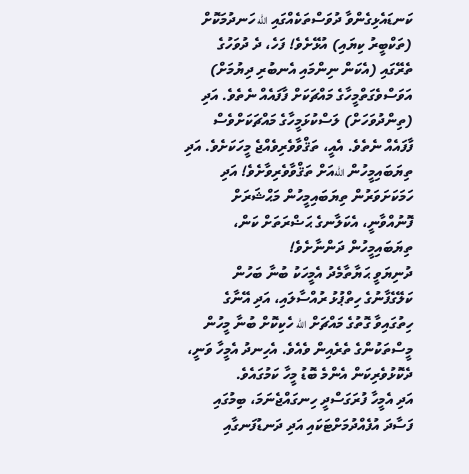ކަނޑައެޅިގެންވާ ދުވަސްތަކެއްގައި الله ހަނދުމަކޮށް (ތަކްބީރު ކިޔައި) އުޅޭށެވެ! ފަހެ، ދެ ދުވަހުގެ ތެރޭގައި (އެކަން ނިންމައި އެނބުރި ދިޔުމަށް) އަވަސްވެގަތްމީހާގެ މައްޗަކަށް ފާފައެއް ނެތެވެ. އަދި (ތިންދުވަހަށް) ލަސްކުޅަމީހާގެ މައްޗަކަށްވެސް ފާފައެއް ނެތެވެ. އެއީ، ތަޤްވާވެރިވެއްޖެ މީހަކަށެވެ. އަދި ތިޔަބައިމީހުން اللهއަށް ތަޤްވާވެރިވާށެވެ! އަދި ހަމަކަށަވަރުން ތިޔަބައިމީހުން މަޙްޝަރަށް ފޮނުއްވާނީ، އެކަލާނގެ ޙަޟްރަތަށް ކަން، ތިޔަބައިމީހުން ދަންނާށެވެ!
ދުނިޔަވީ ޙަޔާތާމެދު އެމީހަކު ބުނާ ބަހުން ކަލޭގެފާނުގެ ހިތްޕުޅު ރުއްސާލައި، އަދި އޭނާގެ ހިތުގައިވާ ގޮތުގެ މައްޗަށް الله ހެކިކޮށް ބުނާ މީހުން މީސްތަކުންގެ ތެރެއިން ވެއެވެ. އެހިނދު އެމީހާ ވަނީ، ދެކޮޅުވެރިކަން އެންމެ ބޮޑު މީހާ ކަމުގައެވެ.
އަދި އެމީހާ ފުރަގަސްދީ ހިނގައްޖެނަމަ، ބިމުގައި ފަސާދަ އުފެއްދުމަށްޓަކައި އަދި ދަނޑުފަނގާއި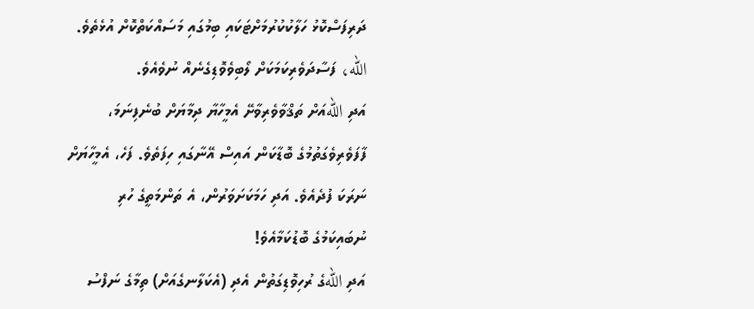ދަރިފަސްކޮޅު ހަލާކުކުރުމަށްޓަކައި ބިމުގައި މަސައްކަތްކޮށް އުޅެތެވެ. الله، ފަސާދަވެރިކަމަކަށް ލޯބިވެވޮޑިގެނެއް ނުވެއެވެ.
އަދި اللهއަށް ތަޤްވާވެރިވާށޭ އެމީހާޔާ ދިމާޔަށް ބުނެފިނަމަ، ފާފަވެރިވެގަތުމުގެ ބޮޑާކަން އައިސް އޭނާގައި ހިފަތެވެ. ފަހެ، އެމީހާޔަށް ނަރަކަ ފުދެއެވެ. އަދި ހަމަކަށަވަރުން، އެ ތަންމަތީގެ ހުރި ނުބައިކަމުގެ ބޮޑުކަމާއެވެ!
އަދި اللهގެ ރުހިވޮޑިގަތުން އެދި (އެކަލާނގެއަށް) ތިމާގެ ނަފްސު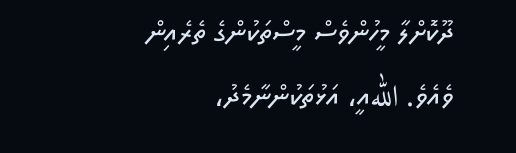ދޫކޮށްލާ މީހުންވެސް މީސްތަކުންގެ ތެރެއިން ވެއެވެ. اللهއީ، އަޅުތަކުންނާމެދު،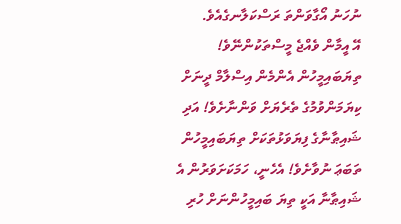ނުހަނު އޯގާވަންތަ ރަސްކަލާނގެއެވެ.
އޭ އީމާން ވެއްޖެ މީސްތަކުންނޭވެ! ތިޔަބައިމީހުން އެންމެން އިސްލާމް ދީނަށް ކިޔަމަންވުމުގެ ތެރެޔަށް ވަންނާށެވެ! އަދި ޝައިޠާނާގެ ފިޔަވަޅުތަކަށް ތިޔަބައިމީހުން ތަބަޢަ ނުވާށެވެ! އެހެނީ، ހަމަކަށަވަރުން އެ ޝައިޠާނާ އަކީ ތިޔަ ބައިމީހުންނަށް ހުރި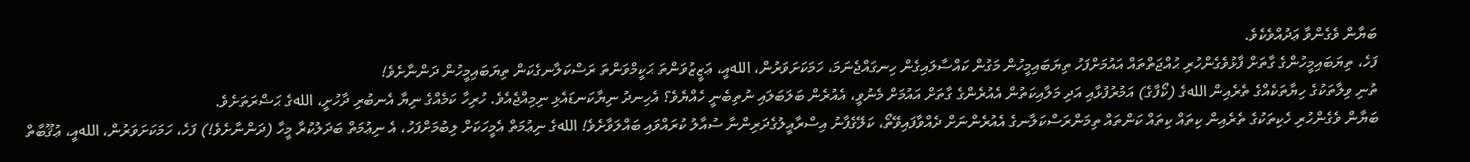ބަޔާން ވެގެންވާ ޢަދުއްވެކެވެ.
ފަހެ، ތިޔަބައިމީހުންގެ ގާތަށް ފާޅުވެގެންހުރި ޙުއްޖަތްތައް އައުމަށްފަހު ތިޔަބައިމީހުން މަގުން ކައްސާލައިގެން ހިނގައްޖެނަމަ، ހަމަކަށަވަރުން، اللهއީ، ޢަޒީޒުވަންތަ ޙަކީމްވަންތަ ރަސްކަލާނގެކަން ތިޔަބައިމީހުން ދަންނާށެވެ!
ތުނި ވިލާތަކުގެ ހިޔާތަކެއްގެ ތެރެއިން اللهގެ (ކޯފާގެ) އަމުރުފުޅާއި އަދި މަލާއިކަތުން އެއުރެންގެ ގާތަށް އައުމަށް މެނުވީ، އެއުރެން ބަލަބަލައި ނުތިބެނީ ހެއްޔެވެ؟ އެހިނދު ނިޔާކަނޑައެޅި ނިމިއްޖެއެވެ. ހުރިހާ ކަމެއްގެ ނިޔާ އެނބުރި ދާހުށީ، اللهގެ ޙަޟްރަތަށެވެ.
ބަޔާން ވެގެންހުރި ހެކިތަކުގެ ތެރެއިން ކިތައް ކިތައް ކަންތައް ތިމަންރަސްކަލާނގެ އެއުރެންނަށް ދެއްވާފައިވޭތޯ، ކަލޭގެފާނު އިސްރާއީލުގެދަރިންނާ ސުއާލު ކުރައްވައި ބައްލަވާށެވެ! اللهގެ ނިޢުމަތް އެމީހަކަށް ލިބުމަށްފަހު، އެ ނިޢުމަތް ބަދަލުކުރާ މީހާ (ދަންނާށެވެ!) ފަހެ، ހަމަކަށަވަރުން، اللهއީ، ޢުޤޫބާތް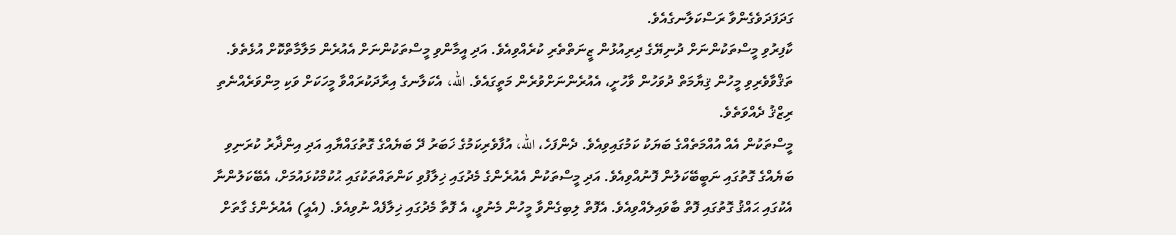ގަދަފަދަވެގެންވާ ރަސްކަލާނގެއެވެ.
ކާފިރުވި މީސްތަކުންނަށް ދުނިޔޭގެ ދިރިއުޅުން ޒީނަތްތެރި ކުރެއްވިއެވެ. އަދި އީމާންވި މީސްތަކުންނަށް އެއުރެން މަލާމާތްކޮށް އުޅެތެވެ. ތަޤްވާވެރިވި މީހުން ޤިޔާމަތް ދުވަހުން ވާހުށީ، އެއުރެންނަށްވުރެން މަތީގައެވެ. الله، އެކަލާނގެ އިރާދަކުރައްވާ މީހަކަށް ވަކި މިންވަރެއްނެތި ރިޒްޤު ދެއްވަތެވެ.
މީސްތަކުން އެއް އުއްމަތެއްގެ ބަޔަކު ކަމުގައިވިއެވެ. ދެންފަހެ، الله، އުފާވެރިކަމުގެ ޚަބަރު ދޭ ބަޔެއްގެ ގޮތުގައްޔާއި އަދި އިންޛާރު ކުރަނިވި ބަޔެއްގެ ގޮތުގައި ނަބީބޭކަލުން ފޮނުއްވިއެވެ. އަދި މީސްތަކުން އެއުރެންގެ މެދުގައި ޚިލާފުވި ކަންތައްތަކުގައި ޙުކުމްކުޅައުމަށް، އެބޭކަލުންނާ އެކުގައި ޙައްޤު ގޮތުގައި ފޮތް ބާވައިލެއްވިއެވެ. އެފޮތް ލިބިގެންވާ މީހުން މެނުވީ، އެ ފޮތާ މެދުގައި ޚިލާފެއް ނުވިއެވެ. (އެއީ) އެއުރެންގެ ގާތަށް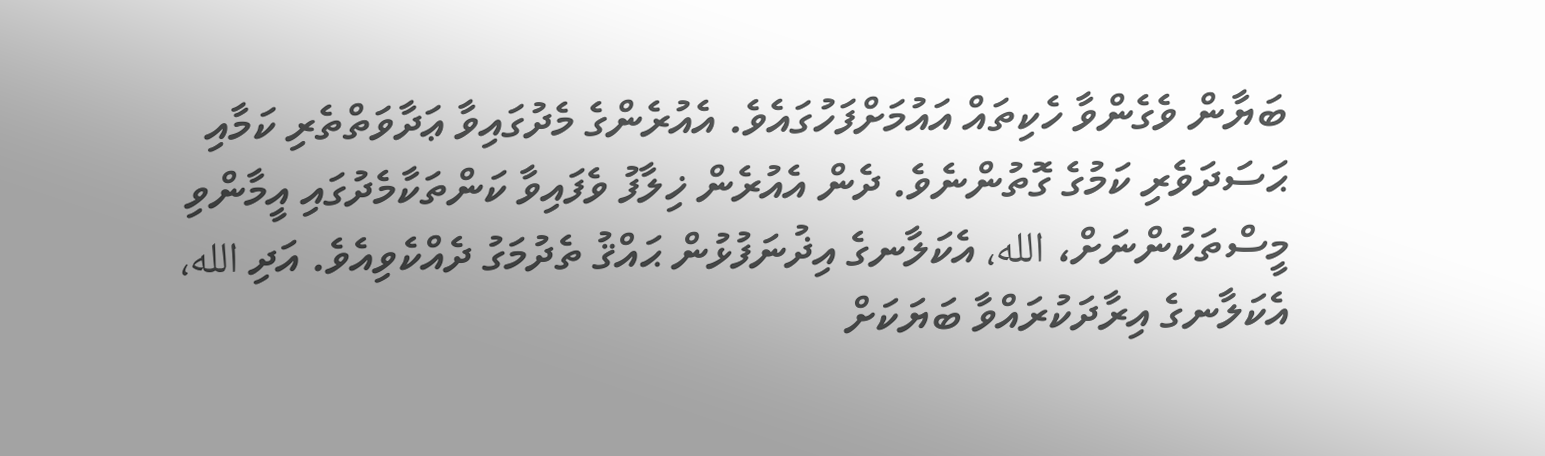ބަޔާން ވެގެންވާ ހެކިތައް އައުމަށްފަހުގައެވެ. އެއުރެންގެ މެދުގައިވާ ޢަދާވަތްތެރި ކަމާއި ޙަސަދަވެރި ކަމުގެ ގޮތުންނެވެ. ދެން އެއުރެން ޚިލާފު ވެފައިވާ ކަންތަކާމެދުގައި އީމާންވި މީސްތަކުންނަށް، الله، އެކަލާނގެ އިޛުނަފުޅުން ޙައްޤު ތެދުމަގު ދެއްކެވިއެވެ. އަދި الله، އެކަލާނގެ އިރާދަކުރައްވާ ބަޔަކަށް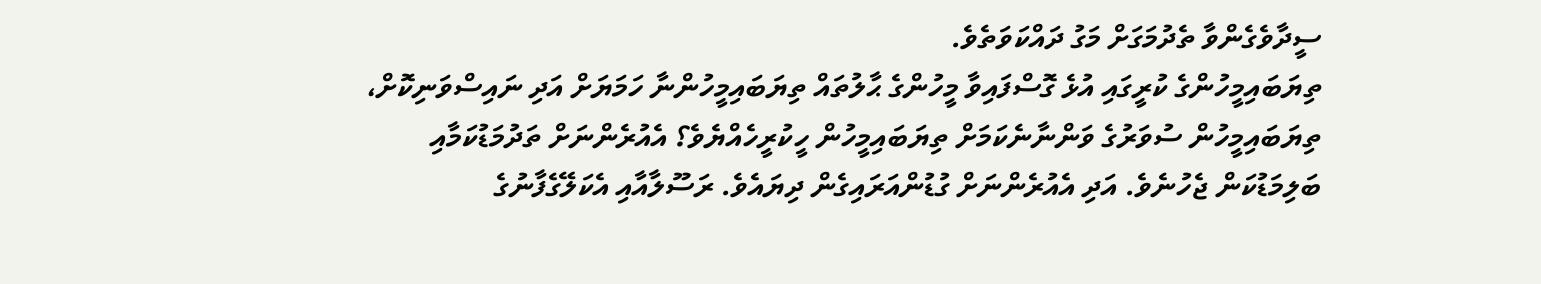ސީދާވެގެންވާ ތެދުމަގަށް މަގު ދައްކަވަތެވެ.
ތިޔަބައިމީހުންގެ ކުރީގައި އުޅެ ގޮސްފައިވާ މީހުންގެ ޙާލުތައް ތިޔަބައިމީހުންނާ ހަމަޔަށް އަދި ނައިސްވަނިކޮށް، ތިޔަބައިމީހުން ސުވަރުގެ ވަންނާނެކަމަށް ތިޔަބައިމީހުން ހީކުރީހެއްޔެވެ؟ އެއުރެންނަށް ތަދުމަޑުކަމާއި ބަލިމަޑުކަން ޖެހުނެވެ. އަދި އެއުރެންނަށް ގުޑުންއަރައިގެން ދިޔައެވެ. ރަސޫލާއާއި އެކަލޭގެފާނުގެ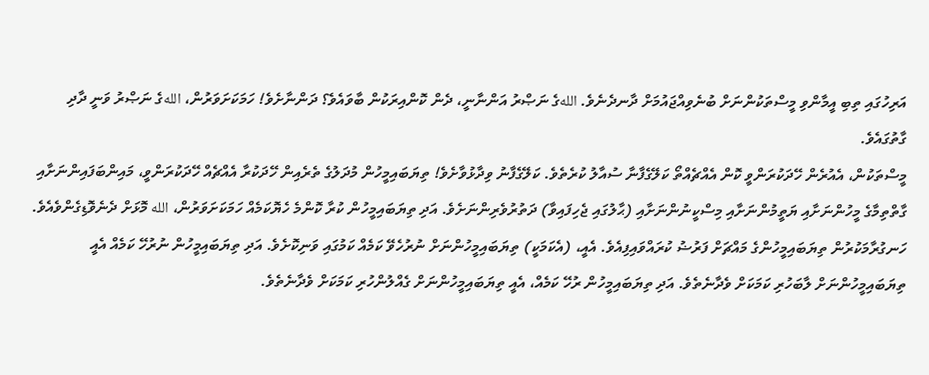އަރިހުގައި ތިބި އީމާންވި މީސްތަކުންނަށް ބުނެވިއްޖައުމަށް ދާނދެނެވެ. اللهގެ ނަޞްރު އަންނާނީ، ދެން ކޮންއިރަކުން ބާވައެވެ؟ ދަންނާށެވެ! ހަމަކަށަވަރުން، اللهގެ ނަޞްރު ވަނީ ދާދި ގާތުގައެވެ.
މީސްތަކުން، އެއުރެން ހޭދަކުރަންވީ ކޮން އެއްޗެއްތޯ ކަލޭގެފާނާ ސުއާލު ކުރެތެވެ. ކަލޭގެފާނު ވިދާޅުވާށެވެ! ތިޔަބައިމީހުން މުދަލުގެ ތެރެއިން ހޭދަކުރާ އެއްޗެއް ހޭދަކުރަންވީ، މައިންބަފައިންނަށާއި ގާތްތިމާގެ މީހުންނަށާއި ޔަތީމުންނަށާއި މިސްކީނުންނަށާއި (ޙާލުގައި ޖެހިފައިވާ) ދަތުރުވެރިންނަށެވެ. އަދި ތިޔަބައިމީހުން ކުރާ ކޮންމެ ހެޔޮކަމެއް ހަމަކަށަވަރުން، الله މޮޅަށް ދެނެވޮޑިގެންވެއެވެ.
ހަނގުރާމަކުރުން ތިޔަބައިމީހުންގެ މައްޗަށް ފަރުޟު ކުރައްވައިފިއެވެ. އެއީ، (އެކަމަކީ) ތިޔަބައިމީހުންނަށް ނުރުހެވޭ ކަމެއް ކަމުގައި ވަނިކޮށެވެ. އަދި ތިޔަބައިމީހުން ނުރުހޭ ކަމެއް އެއީ ތިޔަބައިމީހުންނަށް ލާބަހުރި ކަމަކަށް ވެދާނެތެވެ. އަދި ތިޔަބައިމީހުން ރުހޭ ކަމެއް، އެއީ ތިޔަބައިމީހުންނަށް ގެއްލުންހުރި ކަމަކަށް ވެދާނެތެވެ.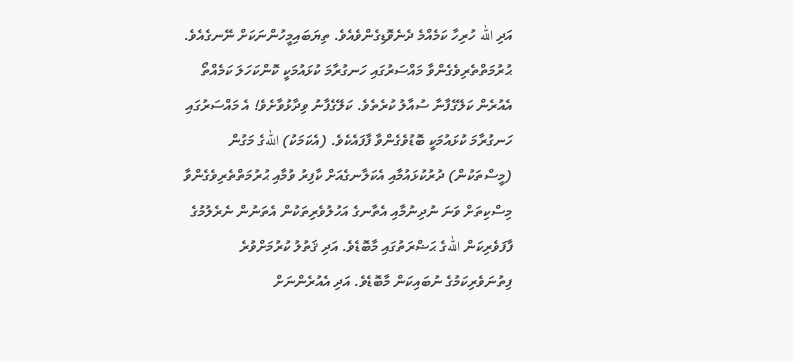އަދި الله ހުރިހާ ކަމެއްމެ ދެނެވޮޑިގެންވެއެވެ. ތިޔަބައިމީހުންނަކަށް ނޭނގެއެވެ.
ޙުރުމަތްތެރިވެގެންވާ މައްސަރުގައި ހަނގުރާމަ ކުޅައުމަކީ ކޮންކަހަލަ ކަމެއްތޯ އެއުރެން ކަލޭގެފާނާ ސުއާލު ކުރެތެވެ. ކަލޭގެފާނު ވިދާޅުވާށެވެ! އެ މައްސަރުގައި ހަނގުރާމަ ކުޅައުމަކީ ބޮޑުވެގެންވާ ފާފައެކެވެ. (އެކަމަކު) اللهގެ މަގުން (މީސްތަކުން) ދުރުކުޅައުމާއި އެކަލާނގެއަށް ކާފިރު ވުމާއި ޙުރުމަތްތެރިވެގެންވާ މިސްކިތަށް ވަނަ ނުދިނުމާއި އެތާނގެ އަހުލުވެރިތަކުން އެތަނުން ނެރެލުމުގެ ފާފަވެރިކަން اللهގެ ޙަޟްރަތުގައި މާބޮޑެވެ. އަދި ޤަތުލު ކުރުމަށްވުރެ ފިތުނަވެރިކަމުގެ ނުބައިކަން މާބޮޑެވެ. އަދި އެއުރެންނަށް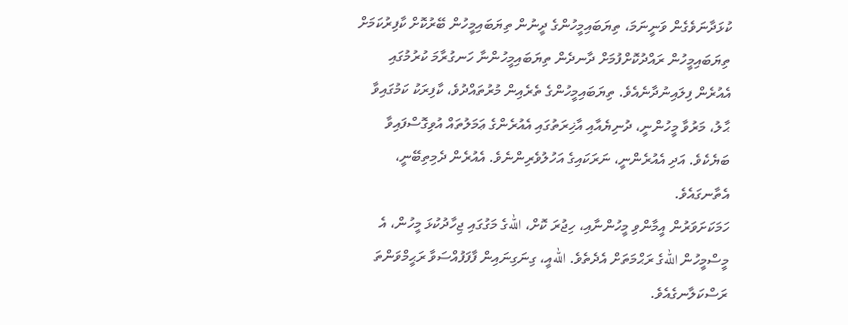ކުޅަދާނަވެގެން ވަނީނަމަ، ތިޔަބައިމީހުންގެ ދީނުން ތިޔަބައިމީހުން ބޭރުކޮށް ކާފިރުކަމަށް ތިޔަބައިމީހުން ރައްދުކޮށްފުމަށް ދާނދެން ތިޔަބައިމީހުންނާ ހަނގުރާމަ ކުރުމުގައި އެއުރެން ފިލައިނުދާނެއެވެ. ތިޔަބައިމީހުންގެ ތެރެއިން މުރުތައްދުވެ، ކާފިރަކު ކަމުގައިވާ ޙާލު، މަރުވާ މީހުންނީ، ދުނިޔެއާއި އާޚިރަތުގައި އެއުރެންގެ ޢަމަލުތައް އުވިގޮސްފައިވާ ބަޔެކެވެ. އަދި އެއުރެންނީ، ނަރަކައިގެ އަހުލުވެރިންނެވެ. އެއުރެން ދެމިތިބޭނީ، އެތާނގައެވެ.
ހަމަކަށަވަރުން އީމާންވި މީހުންނާއި، ހިޖުރަ ކޮށް، اللهގެ މަގުގައި ޖިހާދުކުޅަ މީހުން، އެ މީސްމީހުން اللهގެ ރަޙްމަތަށް އެދެތެވެ. اللهއީ، ގިނަގިނައިން ފާފަފުއްސަވާ ރަޙީމްވަންތަ ރަސްކަލާނގެއެވެ.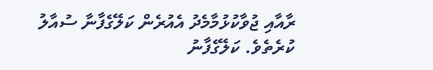ރާއާއި ޖުވާކުޅުމާމެދު އެއުރެން ކަލޭގެފާނާ ސުއާލު ކުރެތެވެ. ކަލޭގެފާނު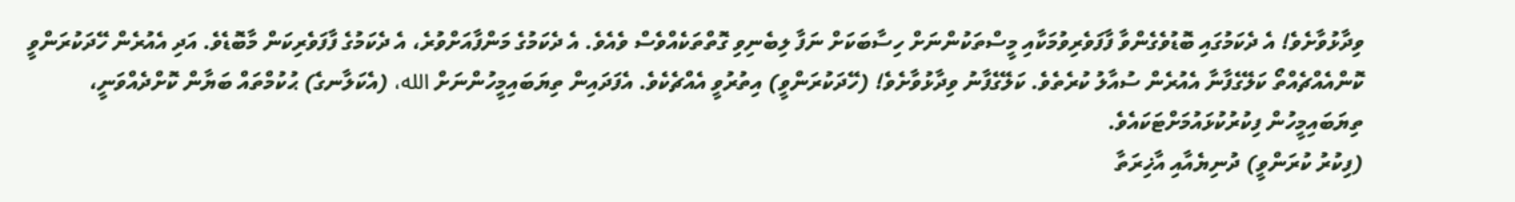ވިދާޅުވާށެވެ! އެ ދެކަމުގައި ބޮޑުވެގެންވާ ފާފަވެރިވުމަކާއި މީސްތަކުންނަށް ހިސާބަކަށް ނަފާ ލިބެނިވި ގޮތްތަކެއްވެސް ވެއެވެ. އެ ދެކަމުގެ މަންފާއަށްވުރެ، އެ ދެކަމުގެ ފާފަވެރިކަން މާބޮޑެވެ. އަދި އެއުރެން ހޭދަކުރަންވީ ކޮންއެއްޗެއްތޯ ކަލޭގެފާނާ އެއުރެން ސުއާލު ކުރެތެވެ. ކަލޭގެފާނު ވިދާޅުވާށެވެ! (ހޭދަކުރަންވީ) އިތުރުވީ އެއްޗެކެވެ. އެފަދައިން ތިޔަބައިމީހުންނަށް الله، (އެކަލާނގެ) ޙުކުމްތައް ބަޔާން ކޮށްދެއްވަނީ، ތިޔަބައިމީހުން ފިކުރުކުޅައުމަށްޓަކައެވެ.
(ފިކުރު ކުރަންވީ) ދުނިޔެއާއި އާޚިރަތާ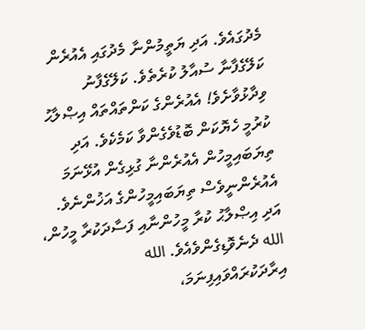މެދުގައެވެ. އަދި ޔަތީމުންނާ މެދުގައި އެއުރެން ކަލޭގެފާނާ ސުއާލު ކުރެތެވެ. ކަލޭގެފާނު ވިދާޅުވާށެވެ! އެއުރެންގެ ކަންތައްތައް އިޞްލާޙު ކުރުމީ ހެޔޮކަން ބޮޑުވެގެންވާ ކަމެކެވެ. އަދި ތިޔަބައިމީހުން އެއުރެންނާ ގުޅިގެން އުޅޭނަމަ އެއުރެންނީވެސް ތިޔަބައިމީހުންގެ އަޚުންނެވެ. އަދި އިޞްލާޙު ކުރާ މީހުންނާއި ފަސާދަކުރާ މީހުން، الله ދެނެވޮޑިގެންވެއެވެ. الله އިރާދަކުރައްވައިފިނަމަ،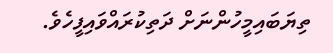ތިޔަބައިމީހުންނަށް ދަތިކުރައްވައިފީހެވެ.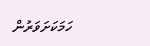ހަމަކަށަވަރުން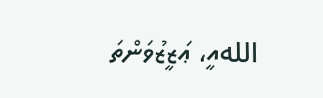اللهއީ، ޢަޒީޒުވަންތަ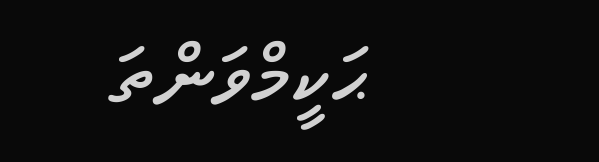ޙަކީމްވަންތަ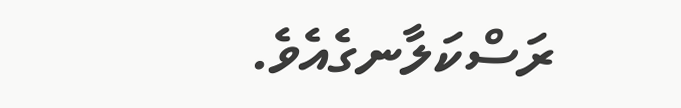ރަސްކަލާނގެއެވެ.